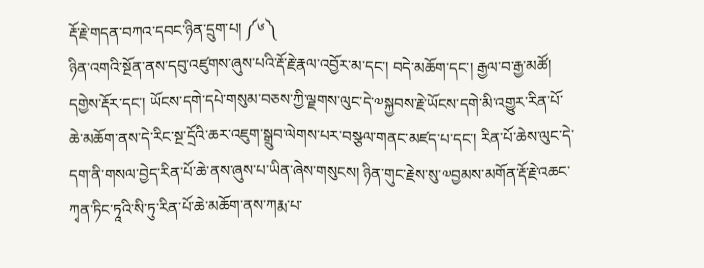རྡོ་རྗེ་གདན་བཀའ་དབང་ཉིན་དྲུག་པ། ༼༦༽
ཉིན་འགའི་སྔོན་ནས་དབུ་འཛུགས་ཞུས་པའི་རྡོ་རྗེ་རྣལ་འབྱོར་མ་དང་། བདེ་མཆོག་དང་། རྒྱལ་བ་རྒྱ་མཚོ། དགྱེས་རྡོར་དང་། ཡོངས་དགེ་དཔེ་གསུམ་བཅས་ཀྱི་ལྗགས་ལུང་དེ་༧སྐྱབས་རྗེ་ཡོངས་དགེ་མི་འགྱུར་རིན་པོ་ཆེ་མཆོག་ནས་དེ་རིང་སྔ་དྲོའི་ཆར་འཇུག་སྒྲུབ་ལེགས་པར་བསྩལ་གནང་མཛད་པ་དང་། རིན་པོ་ཆེས་ལུང་དེ་དག་ནི་གསལ་བྱེད་རིན་པོ་ཆེ་ནས་ཞུས་པ་ཡིན་ཞེས་གསུངས། ཉིན་གུང་རྗེས་སུ་༧བྱམས་མགོན་རྡོ་རྗེ་འཆང་ཀྭན་ཏིང་ཏཱའི་སི་ཏུ་རིན་པོ་ཆེ་མཆོག་ནས་ཀརྨ་པ་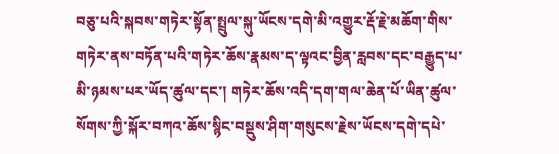བཅུ་པའི་སྐབས་གཏེར་སྟོན་སྤྲུལ་སྐུ་ཡོངས་དགེ་མི་འགྱུར་རྡོ་རྗེ་མཆོག་གིས་གཏེར་ནས་བཏོན་པའི་གཏེར་ཆོས་རྣམས་ད་ལྟའང་བྱིན་རླབས་དང་བརྒྱུད་པ་མི་ཉམས་པར་ཡོད་ཚུལ་དང་། གཏེར་ཆོས་འདི་དག་གལ་ཆེན་པོ་ཡིན་ཚུལ་སོགས་ཀྱི་སྐོར་བཀའ་ཆོས་སྙིང་བསྡུས་ཤིག་གསུངས་རྗེས་ཡོངས་དགེ་དཔེ་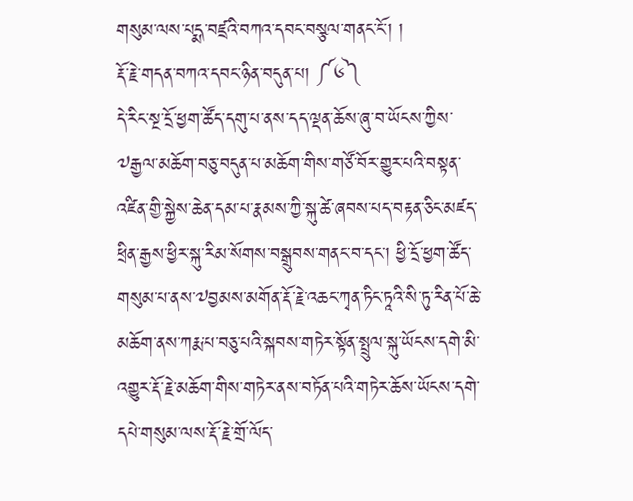གསུམ་ལས་པདྨ་བཛྲའི་བཀའ་དབང་བསྩལ་གནང་ངོ་། །
རྡོ་རྗེ་གདན་བཀའ་དབང་ཉིན་བདུན་པ། ༼༦༽
དེ་རིང་སྔ་དྲོ་ཕྱག་ཚོད་དགུ་པ་ནས་དད་ལྡན་ཆོས་ཞུ་བ་ཡོངས་ཀྱིས་༧རྒྱལ་མཆོག་བཅུ་བདུན་པ་མཆོག་གིས་གཙོ་བོར་གྱུར་པའི་བསྟན་འཛིན་གྱི་སྐྱེས་ཆེན་དམ་པ་རྣམས་ཀྱི་སྐུ་ཚེ་ཞབས་པད་བརྟན་ཅིང་མཛད་ཕྲིན་རྒྱས་ཕྱིར་སྐུ་རིམ་སོགས་བསྒྲུབས་གནང་བ་དང་། ཕྱི་དྲོ་ཕྱག་ཚོད་གསུམ་པ་ནས་༧བྱམས་མགོན་རྡོ་རྗེ་འཆང་ཀྭན་ཏིང་ཏཱའི་སི་ཏུ་རིན་པོ་ཆེ་མཆོག་ནས་ཀརྨ་པ་བཅུ་པའི་སྐབས་གཏེར་སྟོན་སྤྲུལ་སྐུ་ཡོངས་དགེ་མི་འགྱུར་རྡོ་རྗེ་མཆོག་གིས་གཏེར་ནས་བཏོན་པའི་གཏེར་ཆོས་ཡོངས་དགེ་དཔེ་གསུམ་ལས་རྡོ་རྗེ་གྲོ་ལོད་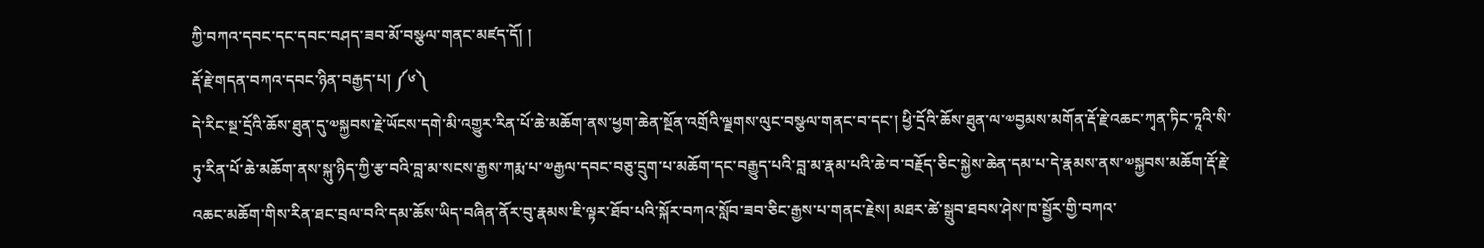ཀྱི་བཀའ་དབང་དང་དབང་བཤད་ཟབ་མོ་བསྩལ་གནང་མཛད་དོ། །
རྡོ་རྗེ་གདན་བཀའ་དབང་ཉིན་བརྒྱད་པ། ༼༦༽
དེ་རིང་སྔ་དྲོའི་ཆོས་ཐུན་དུ་༧སྐྱབས་རྗེ་ཡོངས་དགེ་མི་འགྱུར་རིན་པོ་ཆེ་མཆོག་ནས་ཕྱག་ཆེན་སྔོན་འགྲོའི་ལྗགས་ལུང་བསྩལ་གནང་བ་དང་། ཕྱི་དྲོའི་ཆོས་ཐུན་ལ་༧བྱམས་མགོན་རྡོ་རྗེ་འཆང་ཀྭན་ཏིང་ཏཱའི་སི་ཏུ་རིན་པོ་ཆེ་མཆོག་ནས་སྐུ་ཉིད་ཀྱི་རྩ་བའི་བླ་མ་སངས་རྒྱས་ཀརྨ་པ་༧རྒྱལ་དབང་བཅུ་དྲུག་པ་མཆོག་དང་བརྒྱུད་པའི་བླ་མ་རྣམ་པའི་ཆེ་བ་བརྗོད་ཅིང་སྐྱེས་ཆེན་དམ་པ་དེ་རྣམས་ནས་༧སྐྱབས་མཆོག་རྡོ་རྗེ་འཆང་མཆོག་གིས་རིན་ཐང་བྲལ་བའི་དམ་ཆོས་ཡིད་བཞིན་ནོར་བུ་རྣམས་ཇི་ལྟར་ཐོབ་པའི་སྐོར་བཀའ་སློབ་ཟབ་ཅིང་རྒྱས་པ་གནང་རྗེས། མཐར་ཚེ་སྒྲུབ་ཐབས་ཤེས་ཁ་སྦྱོར་གྱི་བཀའ་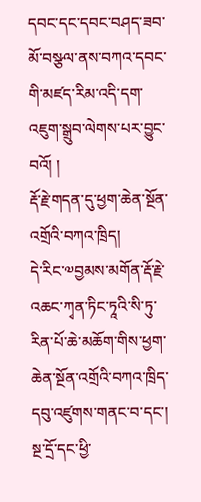དབང་དང་དབང་བཤད་ཟབ་མོ་བསྩལ་ནས་བཀའ་དབང་གི་མཛད་རིམ་འདི་དག་འཇུག་སྒྲུབ་ལེགས་པར་བྱུང་བའོ། །
རྡོ་རྗེ་གདན་དུ་ཕྱག་ཆེན་སྔོན་འགྲོའི་བཀའ་ཁྲིད།
དེ་རིང་༧བྱམས་མགོན་རྡོ་རྗེ་འཆང་ཀྭན་ཏིང་ཏཱའི་སི་ཏུ་རིན་པོ་ཆེ་མཆོག་གིས་ཕྱག་ཆེན་སྔོན་འགྲོའི་བཀའ་ཁྲིད་དབུ་འཛུགས་གནང་བ་དང་། སྔ་དྲོ་དང་ཕྱི་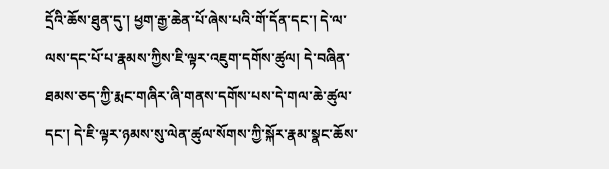དྲོའི་ཆོས་ཐུན་དུ་། ཕྱག་རྒྱ་ཆེན་པོ་ཞེས་པའི་གོ་དོན་དང་། དེ་ལ་ལས་དང་པོ་པ་རྣམས་ཀྱིས་ཇི་ལྟར་འཇུག་དགོས་ཚུལ། དེ་བཞིན་ཐམས་ཅད་ཀྱི་རྨང་གཞིར་ཞི་གནས་དགོས་པས་དེ་གལ་ཆེ་ཚུལ་དང་། དེ་ཇི་ལྟར་ཉམས་སུ་ལེན་ཚུལ་སོགས་ཀྱི་སྐོར་རྣམ་སྣང་ཆོས་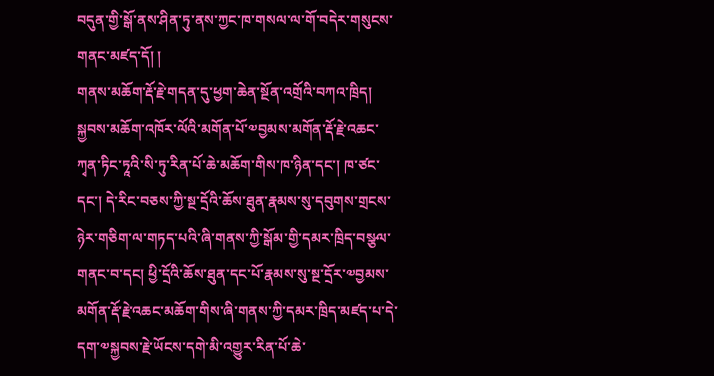བདུན་གྱི་སྒོ་ནས་ཤིན་ཏུ་ནས་ཀྱང་ཁ་གསལ་ལ་གོ་བདེར་གསུངས་གནང་མཛད་དོ། །
གནས་མཆོག་རྡོ་རྗེ་གདན་དུ་ཕྱག་ཆེན་སྔོན་འགྲོའི་བཀའ་ཁྲིད།
སྐྱབས་མཆོག་འཁོར་ལོའི་མགོན་པོ་༧བྱམས་མགོན་རྡོ་རྗེ་འཆང་ཀྭན་ཏིང་ཏཱའི་སི་ཏུ་རིན་པོ་ཆེ་མཆོག་གིས་ཁ་ཉིན་དང་། ཁ་ཙང་དང་། དེ་རིང་བཅས་ཀྱི་སྔ་དྲོའི་ཆོས་ཐུན་རྣམས་སུ་དབུགས་གྲངས་ཉེར་གཅིག་ལ་གཏད་པའི་ཞི་གནས་ཀྱི་སྒོམ་གྱི་དམར་ཁྲིད་བསྩལ་གནང་བ་དང། ཕྱི་དྲོའི་ཆོས་ཐུན་དང་པོ་རྣམས་སུ་སྔ་དྲོར་༧བྱམས་མགོན་རྡོ་རྗེ་འཆང་མཆོག་གིས་ཞི་གནས་ཀྱི་དམར་ཁྲིད་མཛད་པ་དེ་དག་༧སྐྱབས་རྗེ་ཡོངས་དགེ་མི་འགྱུར་རིན་པོ་ཆེ་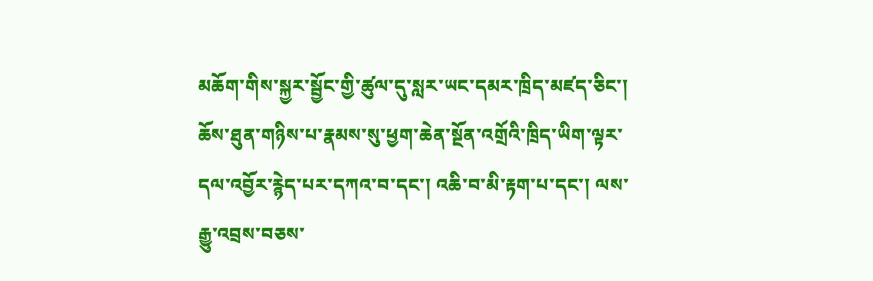མཆོག་གིས་སྐྱར་སྦྱོང་གྱི་ཚུལ་དུ་སླར་ཡང་དམར་ཁྲིད་མཛད་ཅིང་། ཆོས་ཐུན་གཉིས་པ་རྣམས་སུ་ཕྱག་ཆེན་སྔོན་འགྲོའི་ཁྲིད་ཡིག་ལྟར་དལ་འབྱོར་རྙེད་པར་དཀའ་བ་དང་། འཆི་བ་མི་རྟག་པ་དང་། ལས་རྒྱུ་འབྲས་བཅས་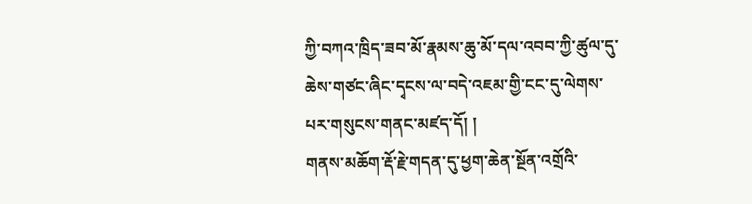ཀྱི་བཀའ་ཁྲིད་ཟབ་མོ་རྣམས་ཆུ་མོ་དལ་འབབ་ཀྱི་ཚུལ་དུ་ཆེས་གཙང་ཞིང་དྭངས་ལ་བདེ་འཇམ་གྱི་ངང་དུ་ལེགས་པར་གསུངས་གནང་མཛད་དོ། །
གནས་མཆོག་རྡོ་རྗེ་གདན་དུ་ཕྱག་ཆེན་སྔོན་འགྲོའི་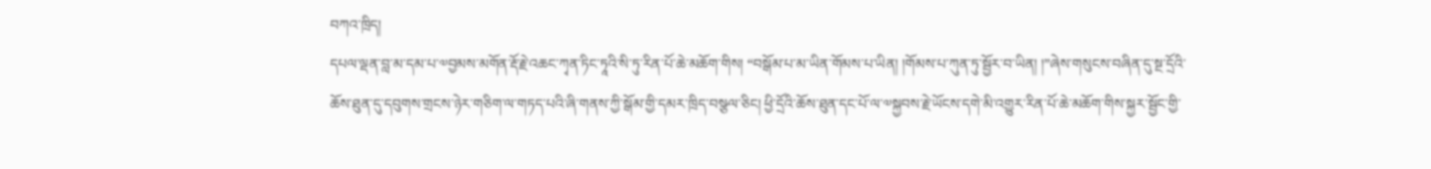བཀའ་ཁྲིད།
དཔལ་ལྡན་བླ་མ་དམ་པ་༧བྱམས་མགོན་རྡོ་རྗེ་འཆང་ཀྭན་ཏིང་ཏཱའི་སི་ཏུ་རིན་པོ་ཆེ་མཆོག་གིས། “བསྒོམ་པ་མ་ཡིན་གོམས་པ་ཡིན། །གོམས་པ་ཀུན་ཏུ་སྦྱོར་བ་ཡིན། །”ཞེས་གསུངས་བཞིན་དུ་སྔ་དྲོའི་ཆོས་ཐུན་དུ་དབུགས་གྲངས་ཉེར་གཅིག་ལ་གཏད་པའི་ཞི་གནས་ཀྱི་སྒོམ་གྱི་དམར་ཁྲིད་བསྩལ་ཅིང། ཕྱི་དྲོའི་ཆོས་ཐུན་དང་པོ་ལ་༧སྐྱབས་རྗེ་ཡོངས་དགེ་མི་འགྱུར་རིན་པོ་ཆེ་མཆོག་གིས་སྐྱར་སྦྱོང་གྱི་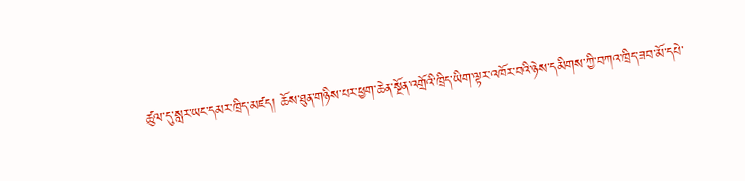ཚུལ་དུ་སླར་ཡང་དམར་ཁྲིད་མཛད། ཆོས་ཐུན་གཉིས་པར་ཕྱག་ཆེན་སྔོན་འགྲོའི་ཁྲིད་ཡིག་ལྟར་འཁོར་བའི་ཉེས་དམིགས་ཀྱི་བཀའ་ཁྲིད་ཟབ་མོ་དཔེ་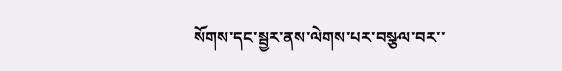སོགས་དང་སྦྱར་ནས་ལེགས་པར་བསྩལ་བར་་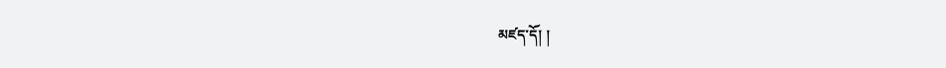མཛད་དོ། །